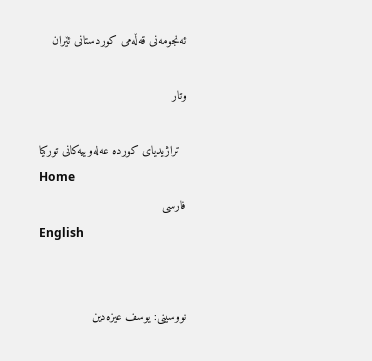ئه‌نجومه‌نی قه‌ڵه‌می کوردستانی ئێران

وتار

  تراژیدیای‌ كورده‌ عه‌له‌وییه‌كانی‌ توركیا
Home
فارسی
English


نووسینی‌: یوسف عیزه‌دین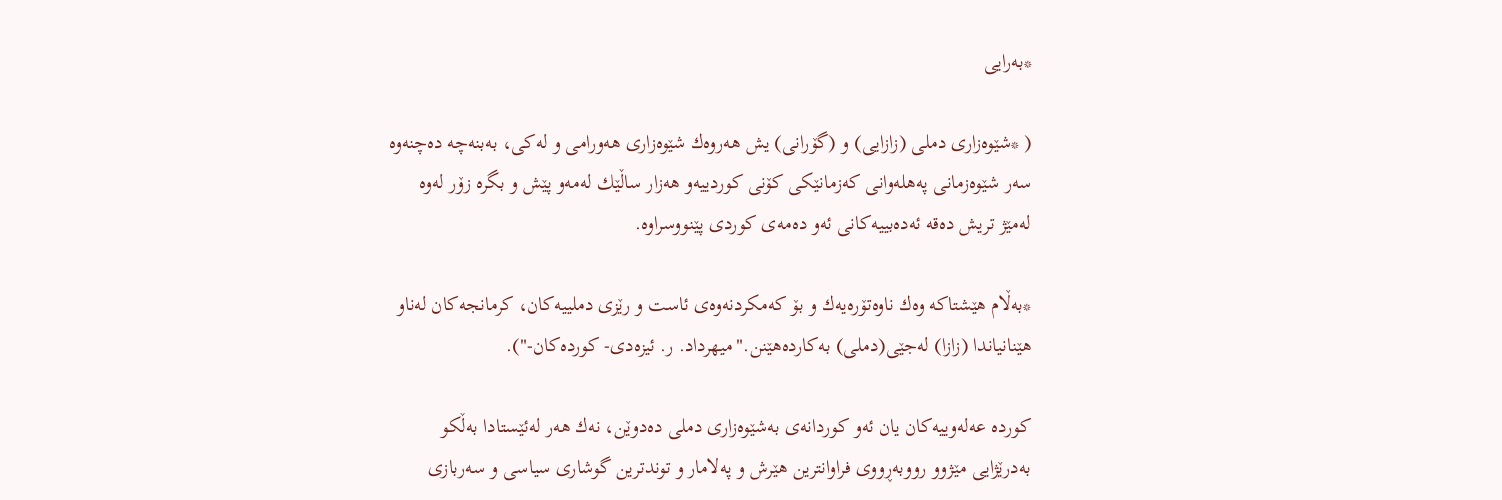*به‌رایی‌

( *شێوه‌زاری‌ دملی ‌(زازایی‌) و (گۆرانی‌) یش هه‌روه‌ك شێوه‌زاری‌ هه‌ورامی‌ و له‌كی‌، به‌بنه‌چه‌ ده‌چنه‌وه‌ سه‌ر شێوه‌زمانی‌ په‌هله‌وانی‌ كه‌زمانێكی‌ كۆنی‌ كوردییه‌و هه‌زار ساڵێك له‌مه‌و پێش و بگره‌ زۆر له‌وه‌ له‌مێژ تریش ده‌قه‌ ئه‌ده‌بییه‌كانی‌ ئه‌و ده‌مه‌ی‌ كوردی‌ پێنووسراوه‌.

*به‌ڵام هێشتاكه‌ وه‌ك ناوه‌تۆره‌یه‌ك و بۆ كه‌مكردنه‌وه‌ی‌ ئاست و رێزی‌ دملییه‌كان، كرمانجه‌كان له‌ناو هێنانیاندا (زازا) له‌جێی‌(دملی‌) به‌كارده‌هێنن."میهرداد. ر. ئیزه‌دی‌- كورده‌كان-").

كورده‌ عه‌له‌وییه‌كان یان ئه‌و كوردانه‌ی‌ به‌شێوه‌زاری‌ دملی‌ ده‌دوێن، نه‌ك هه‌ر له‌ئێستادا به‌ڵكو به‌درێژایی‌ مێژوو رووبه‌ڕووی‌ فراوانترین هێرش و په‌لامار و توندترین گوشاری‌ سیاسی‌ و سه‌ربازی‌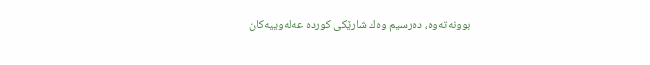بوونه‌ته‌وه‌، ده‌رسیم وه‌ك شارێكی‌ كورده‌ عه‌له‌وییه‌كان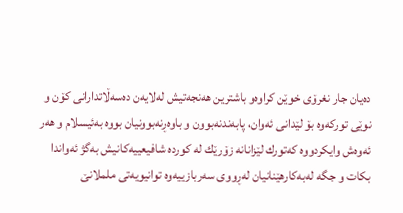ده‌یان جار نغرۆی‌ خوێن كراوه‌و باشترین هه‌نجه‌تیش له‌لایه‌ن ده‌سه‌ڵاتدارانی‌ كۆن و نوێی‌ توركه‌وه‌ بۆ لێدانی‌ ئه‌وان، پابه‌ندنه‌بوون و باوه‌ڕنه‌بوونیان بووه‌ به‌ئیسلام و هه‌ر ئه‌وه‌ش وایكردووه‌ كه‌تورك لێزانانه‌ زۆرێك له ‌كورده‌ شافیعییه‌كانیش به‌گژ ئه‌واندا بكات و جگه‌ له‌به‌كارهێنانیان له‌ڕووی‌ سه‌ربازییه‌وه‌ توانیویه‌تی‌ ململانێ‌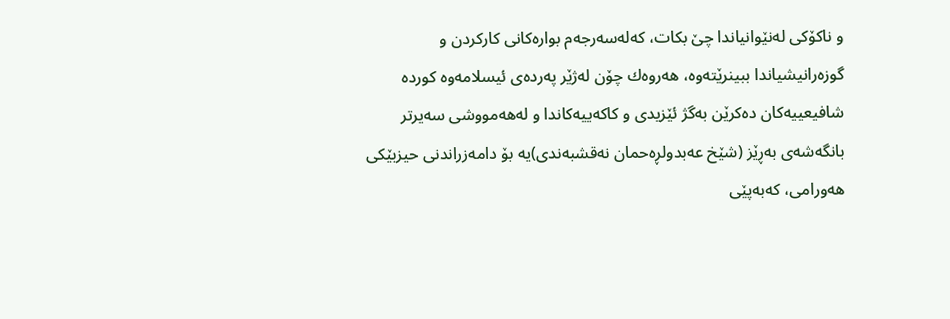و ناكۆكی‌ له‌نێوانیاندا چێ‌ بكات، كه‌له‌سه‌رجه‌م بواره‌كانی‌ كاركردن و گوزه‌رانیشیاندا ببینرێته‌وه‌، هه‌روه‌ك چۆن له‌ژێر په‌رده‌ی‌ ئیسلامه‌وه‌ كورده‌ شافیعییه‌كان ده‌كرێن به‌گژ ئێزیدی‌ و كاكه‌ییه‌كاندا و له‌هه‌مووشی‌ سه‌یرتر بانگه‌شه‌ی‌ به‌ڕێز (شێخ عه‌بدولڕه‌حمان نه‌قشبه‌ندی)یه‌ بۆ دامه‌زراندنی‌ حیزبێكی‌ هه‌ورامی‌، كه‌به‌پێی‌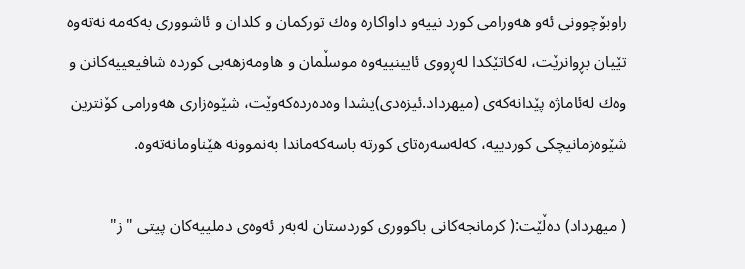راوبۆچوونی‌ ئه‌و هه‌ورامی‌ كورد نییه‌و داواكاره‌ وه‌ك توركمان و كلدان و ئاشووری‌ به‌كه‌مه‌ نه‌ته‌وه‌ تێیان بڕوانرێت، له‌كاتێكدا له‌ڕووی‌ ئایینییه‌وه‌ موسڵمان و هاومه‌زهه‌بی‌ كورده‌ شافیعییه‌كانن و وه‌ك له‌ئاماژه‌ پێدانه‌كه‌ی‌ (میهرداد.ئیزه‌دی‌)یشدا وه‌ده‌رده‌كه‌وێت، شێوه‌زاری‌ هه‌ورامی‌ كۆنترین شێوه‌زمانیچكی‌ كوردییه‌، كه‌له‌سه‌ره‌تای‌ كورته‌ باسه‌كه‌ماندا به‌نموونه‌ هێناومانه‌ته‌وه‌.

( میهرداد) ده‌ڵێت:( كرمانجه‌كانی‌ باكووری‌ كوردستان له‌به‌ر ئه‌وه‌ی‌ دملییه‌كان پیتی‌ "ز"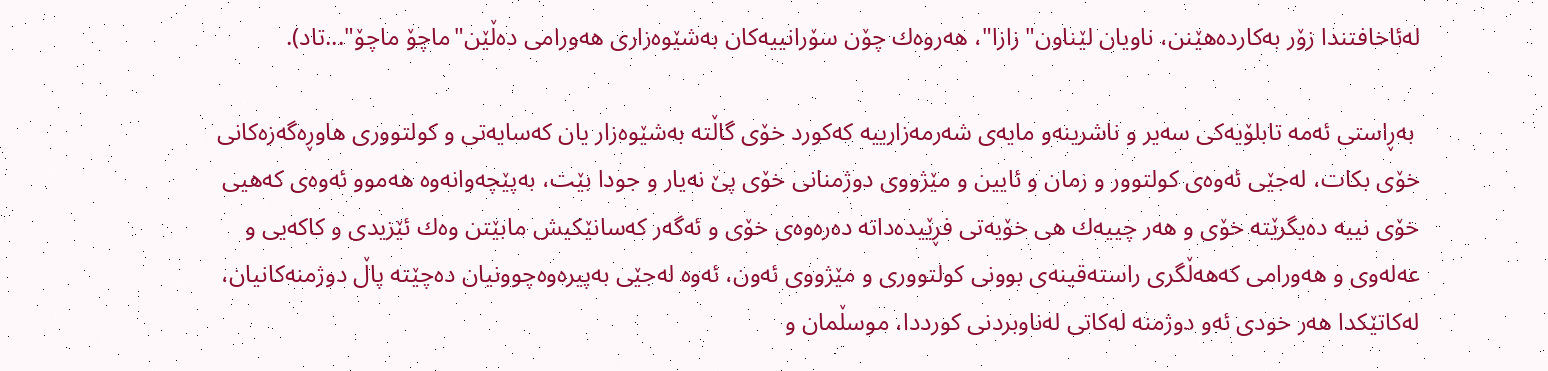له‌ئاخافتندا زۆر به‌كارده‌هێنن، ناویان لێناون"زازا"، هه‌روه‌ك چۆن سۆرانییه‌كان به‌شێوه‌زاری‌ هه‌ورامی‌ ده‌ڵێن"ماچۆ ماچۆ"...تاد).

 به‌ڕاستی‌ ئه‌مه‌ تابلۆیه‌كی‌ سه‌یر و ناشرینه‌و مایه‌ی‌ شه‌رمه‌زارییه‌ كه‌كورد خۆی‌ گاڵته‌ به‌شێوه‌زار یان كه‌سایه‌تی‌ و كولتووری‌ هاوڕه‌گه‌زه‌كانی‌ خۆی‌ بكات، له‌جێی‌ ئه‌وه‌ی‌ كولتوور و زمان و ئایین و مێژووی‌ دوژمنانی‌ خۆی‌ پێ‌ نه‌یار و جودا بێت، به‌پێچه‌وانه‌وه‌ هه‌موو ئه‌وه‌ی‌ كه‌هیی‌ خۆی‌ نییه‌ ده‌یگرێته‌ خۆی‌ و هه‌ر چییه‌ك هی‌ خۆیه‌تی‌ فڕێیده‌داته‌ ده‌ره‌وه‌ی‌ خۆی‌ و ئه‌گه‌ر كه‌سانێكیش مابێتن وه‌ك ئێزیدی‌ و كاكه‌یی‌ و عه‌له‌وی و هه‌ورامی‌ كه‌هه‌ڵگری‌ راسته‌قینه‌ی‌ بوونی‌ كولتووری‌ و مێژووی‌ ئه‌ون، ئه‌وه‌ له‌جێی‌ به‌پیره‌وه‌چوونیان ده‌چێته‌ پاڵ‌ دوژمنه‌كانیان، له‌كاتێكدا هه‌ر خودی‌ ئه‌و دوژمنه‌ له‌كاتی‌ له‌ناوبردنی‌ كورددا، موسڵمان و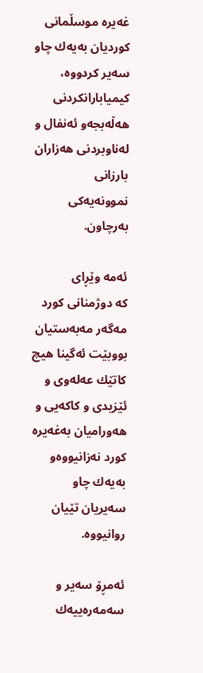غه‌یره‌ موسڵمانی‌ كوردیان به‌یه‌ك چاو سه‌یر كردووه‌، كیمیابارانكردنی‌ هه‌ڵه‌بجه‌و ئه‌نفال و له‌ناوبردنی‌ هه‌زاران بارزانی‌ نموونه‌یه‌كی‌ به‌رچاون.

ئه‌مه‌ وێڕای‌ كه ‌دوژمنانی‌ كورد مه‌گه‌ر مه‌به‌ستیان بووبێت ئه‌گینا هیچ كاتێك عه‌له‌وی‌ و ئێزیدی‌ و كاكه‌یی‌ و هه‌ورامیان به‌غه‌یره‌ كورد نه‌زانیووه‌و به‌یه‌ك چاو سه‌یریان تێیان روانیووه‌.

ئه‌مڕۆ سه‌یر و سه‌مه‌ره‌ییه‌ك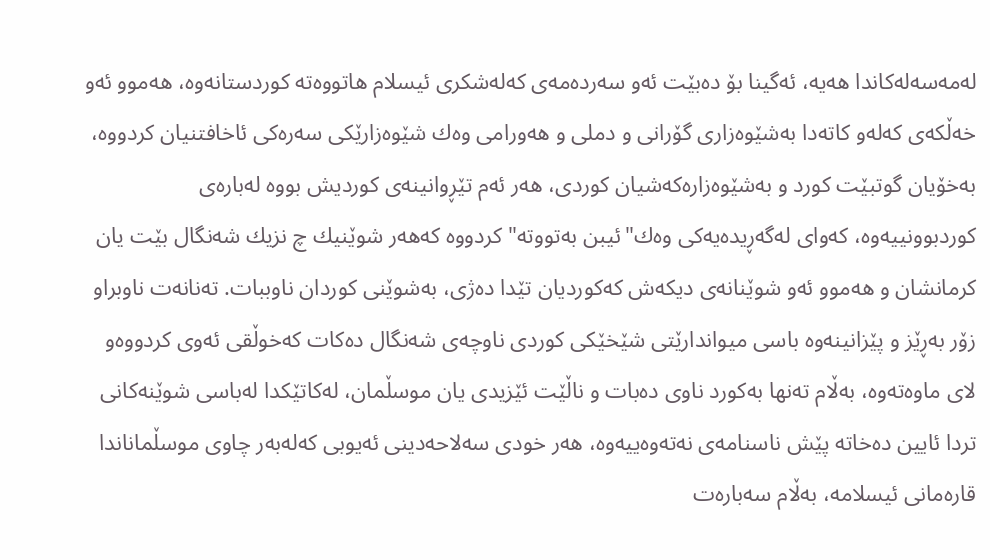له‌مه‌سه‌له‌كاندا هه‌یه‌، ئه‌گینا بۆ ده‌بێت ئه‌و سه‌رده‌مه‌ی‌ كه‌له‌شكری‌ ئیسلام هاتووه‌ته‌ كوردستانه‌وه‌، هه‌موو ئه‌و خه‌ڵكه‌ی‌ كه‌له‌و كاته‌دا به‌شێوه‌زاری‌ گۆرانی‌ و دملی‌ و هه‌ورامی‌ وه‌ك شێوه‌زارێكی‌ سه‌ره‌كی‌ ئاخافتنیان كردووه‌، به‌خۆیان گوتبێت كورد و به‌شێوه‌زاره‌كه‌شیان كوردی‌، هه‌ر ئه‌م تێڕوانینه‌ی‌ كوردیش بووه‌ له‌باره‌ی‌ كوردبوونییه‌وه‌، كه‌وای‌ له‌گه‌ڕیده‌یه‌كی‌ وه‌ك"ئیبن به‌تووته‌" كردووه‌ كه‌هه‌ر شوێنیك چ نزیك شه‌نگال بێت یان كرمانشان و هه‌موو ئه‌و شوێنانه‌ی‌ دیكه‌ش كه‌كوردیان تێدا ده‌ژی‌، به‌شوێنی‌ كوردان ناوببات. ته‌نانه‌ت ناوبراو زۆر به‌ڕێز و پێزانینه‌وه‌ باسی‌ میواندارێتی‌ شێخێكی‌ كوردی‌ ناوچه‌ی‌ شه‌نگال ده‌كات كه‌خوڵقی‌ ئه‌وی‌ كردووه‌و لای‌ ماوه‌ته‌وه‌، به‌ڵام ته‌نها به‌كورد ناوی‌ ده‌بات و ناڵێت ئێزیدی‌ یان موسڵمان، له‌كاتێكدا له‌باسی‌ شوێنه‌كانی‌ تردا ئایین ده‌خاته‌ پێش ناسنامه‌ی‌ نه‌ته‌وه‌ییه‌وه‌، هه‌ر خودی‌ سه‌لاحه‌دینی‌ ئه‌یوبی‌ كه‌له‌به‌ر چاوی‌ موسڵماناندا قاره‌مانی‌ ئیسلامه‌، به‌ڵام سه‌باره‌ت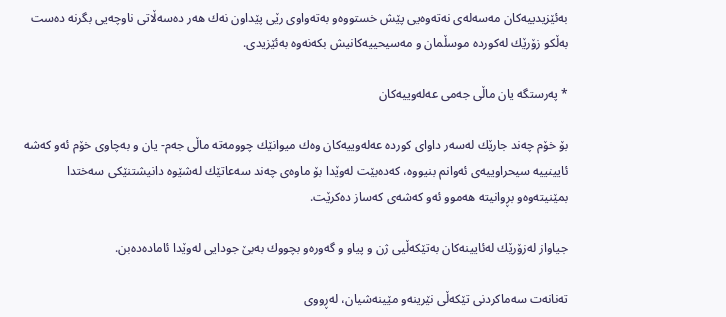به‌ئێزیدییه‌كان مه‌سه‌له‌ی‌ نه‌ته‌وه‌یی‌ پێش خستووه‌و به‌ته‌واوی‌ رێی‌ پێداون نه‌ك هه‌ر ده‌سه‌ڵاتی‌ ناوچه‌یی‌ بگرنه‌ ده‌ست به‌ڵكو زۆرێك له‌كورده‌ موسڵمان و مه‌سیحییه‌كانیش بكه‌نه‌وه‌ به‌ئێزیدی‌.

* په‌رستگه‌ یان ماڵی‌ جه‌می‌ عه‌له‌وییه‌كان

بۆ خۆم چه‌ند جارێك له‌سه‌ر داوای‌ كورده‌ عه‌له‌وییه‌كان وه‌ك میوانێك چوومه‌ته‌ ماڵی‌ جه‌م- یان و به‌چاوی‌ خۆم ئه‌و كه‌شه‌ ئایینییه‌ سیحراوییه‌ی‌ ئه‌وانم بنیووه‌، كه‌ده‌بێت له‌وێدا بۆ ماوه‌ی‌ چه‌ند سه‌عاتێك له‌شێوه‌ دانیشتنێكی‌ سه‌ختدا بمێنیته‌وه‌و بڕوانیته‌ هه‌موو ئه‌و كه‌شه‌ی‌ كه‌ساز ده‌كرێت.

جیاواز له‌زۆرێك له‌ئایینه‌كان به‌تێكه‌ڵیی‌ ژن و پیاو و گه‌وره‌و بچووك به‌بێ‌ جودایی‌ له‌وێدا ئاماده‌ده‌بن.

ته‌نانه‌ت سه‌ماكردنی‌ تێكه‌ڵی‌ نێرینه‌و مێینه‌شیان، له‌ڕووی‌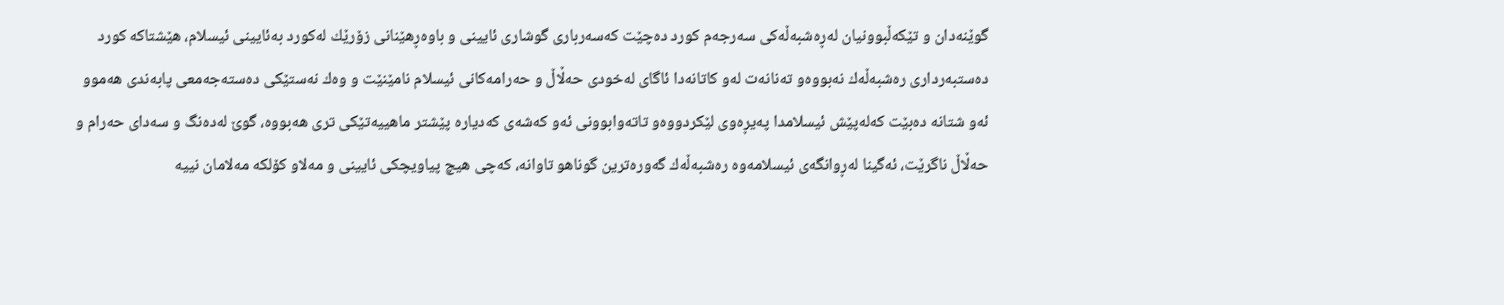گوێنه‌دان و تێكه‌ڵبوونیان له‌ڕه‌شبه‌ڵه‌كی‌ سه‌رجه‌م كورد ده‌چێت كه‌سه‌رباری‌ گوشاری‌ ئایینی‌ و باوه‌ڕهێنانی‌ زۆرێك له‌كورد به‌ئایینی‌ ئیسلام، هێشتاكه‌ كورد ده‌ستبه‌رداری‌ ره‌شبه‌ڵه‌ك نه‌بووه‌و ته‌نانه‌ت له‌و كاتانه‌دا ئاگای‌ له‌خودی‌ حه‌ڵاڵ‌ و حه‌رامه‌كانی‌ ئیسلام نامێنێت و وه‌ك نه‌ستێكی‌ ده‌سته‌جه‌معی‌ پابه‌ندی‌ هه‌موو ئه‌و شتانه‌ ده‌بێت كه‌له‌پێش ئیسلامدا په‌یڕه‌وی‌ لێكردووه‌و تاته‌وابوونی‌ ئه‌و كه‌شه‌ی‌ كه‌دیاره‌ پێشتر ماهییه‌تێكی‌ تری‌ هه‌بووه‌، گوێ‌ له‌ده‌نگ و سه‌دای‌ حه‌رام و حه‌ڵاڵ‌ ناگرێت، ئه‌گینا له‌ڕوانگه‌ی‌ ئیسلامه‌وه‌ ره‌شبه‌ڵه‌ك گه‌وره‌ترین گوناهو تاوانه‌، كه‌چی‌ هیچ پیاویچكی‌ ئایینی‌ و مه‌لاو كۆلكه‌ مه‌لامان نییه‌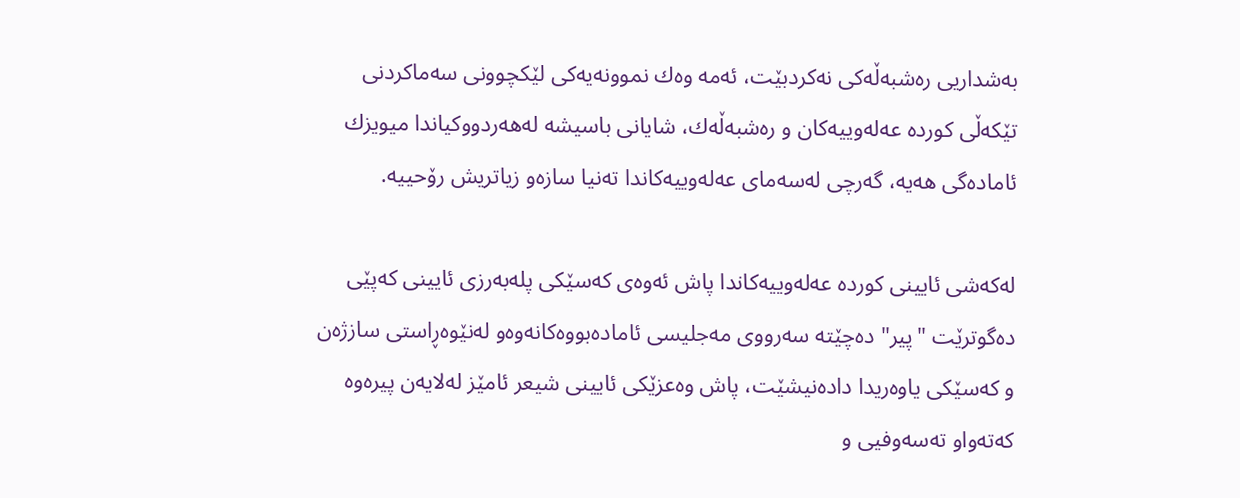به‌شداریی‌ ره‌شبه‌ڵه‌كی‌ نه‌كردبێت، ئه‌مه‌ وه‌ك نموونه‌یه‌كی‌ لێكچوونی‌ سه‌ماكردنی‌ تێكه‌ڵی‌ كورده‌ عه‌له‌وییه‌كان و ره‌شبه‌ڵه‌ك، شایانی‌ باسیشه‌ له‌هه‌ردووكیاندا میویزك ئاماده‌گی‌ هه‌یه‌، گه‌رچی‌ له‌سه‌مای‌ عه‌له‌وییه‌كاندا ته‌نیا سازه‌و زیاتریش رۆحییه‌.

له‌كه‌شی‌ ئایینی‌ كورده‌ عه‌له‌وییه‌كاندا پاش ئه‌وه‌ی‌ كه‌سێكی‌ پله‌به‌رزی‌ ئایینی‌ كه‌پێی ده‌گوترێت "پیر" ده‌چێته‌ سه‌رووی‌ مه‌جلیسی‌ ئاماده‌بووه‌كانه‌وه‌و له‌نێوه‌ڕاستی‌ سازژه‌ن و كه‌سێكی‌ یاوه‌ریدا داده‌نیشێت، پاش وه‌عزێكی‌ ئایینی‌ شیعر ئامێز له‌لایه‌ن پیره‌وه‌ كه‌ته‌واو ته‌سه‌وفیی‌ و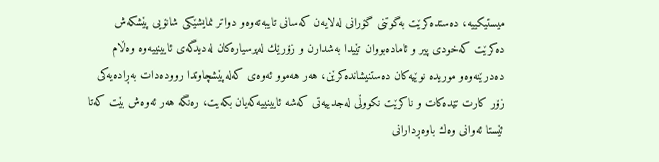میستیكییه‌، ده‌ستده‌كرێت به‌گوتنی‌ گۆرانی‌ له‌لایه‌ن كه‌سانی‌ تایبه‌ته‌وه‌و دواتر نمایشێكی‌ شانۆیی‌ پێشكه‌ش ده‌كرێت كه‌خودی‌ پیر و ئاماده‌بووان تێیدا به‌شدارن و زۆرێك له‌پرسیاره‌كان له‌دیدگه‌ی‌ ئایینییه‌وه‌ وه‌ڵام ده‌درێنه‌وه‌و موریده‌ نوێیه‌كان ده‌ستنیشانده‌كرێن، هه‌ر هه‌موو ئه‌وه‌ی‌ كه‌له‌پێشچاوتدا رووده‌دات به‌ڕاده‌یه‌كی‌ زۆر كارت تێده‌كات و ناكرێت نكووڵی‌ له‌جدییه‌تی‌ كه‌شه‌ ئایینییه‌كه‌یان بكه‌یت، ره‌نگه‌ هه‌ر ئه‌وه‌ش بێت كه‌تا ئێستا ئه‌وانی‌ وه‌ك باوه‌ڕدارانی‌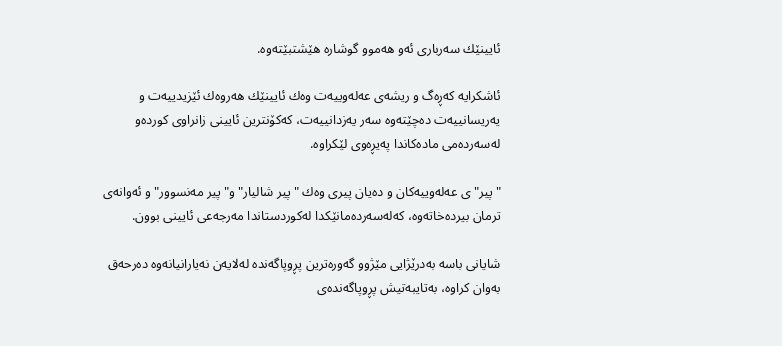ئایینێك سه‌رباری‌ ئه‌و هه‌موو گوشاره‌ هێشتبێته‌وه‌.

ئاشكرایه‌ كه‌ڕه‌گ و ریشه‌ی‌ عه‌له‌وییه‌ت وه‌ك ئایینێك هه‌روه‌ك ئێزیدییه‌ت و یه‌ریسانییه‌ت ده‌چێته‌وه‌ سه‌ر یه‌زدانییه‌ت، كه‌كۆنترین ئایینی‌ زانراوی‌ كورده‌و له‌سه‌رده‌می‌ ماده‌كاندا په‌یڕه‌وی‌ لێكراوه‌.

"پیر" ی‌ عه‌له‌وییه‌كان و ده‌یان پیری‌ وه‌ك "پیر شالیار" و"پیر مه‌نسوور" و ئه‌وانه‌ی‌ ترمان بیرده‌خاته‌وه‌، كه‌له‌سه‌رده‌مانێكدا له‌كوردستاندا مه‌رجه‌عی‌ ئایینی‌ بوون.

شایانی‌ باسه‌ به‌درێژایی‌ مێژوو گه‌وره‌ترین پڕوپاگه‌نده‌ له‌لایه‌ن نه‌یارانیانه‌وه‌ ده‌رحه‌ق به‌وان كراوه‌، به‌تایبه‌تیش پڕوپاگه‌نده‌ی‌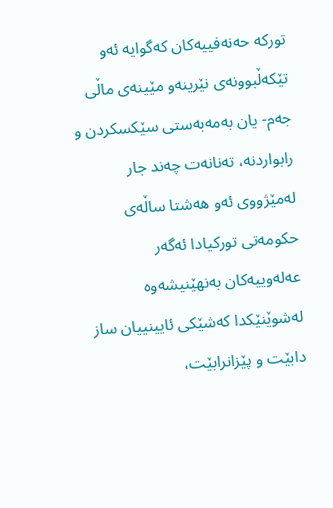توركه‌ حه‌نه‌فییه‌كان كه‌گوایه‌ ئه‌و تێكه‌ڵبوونه‌ی‌ نێرینه‌و مێینه‌ی‌ ماڵی‌ جه‌م- یان به‌مه‌به‌ستی‌ سێكسكردن و رابواردنه‌، ته‌نانه‌ت چه‌ند جار له‌مێژووی‌ ئه‌و هه‌شتا ساڵه‌ی‌ حكومه‌تی‌ توركیادا ئه‌گه‌ر عه‌له‌وییه‌كان به‌نهێنیشه‌وه‌ له‌شوێنێكدا كه‌شێكی‌ ئایینییان ساز دابێت و پێزانرابێت،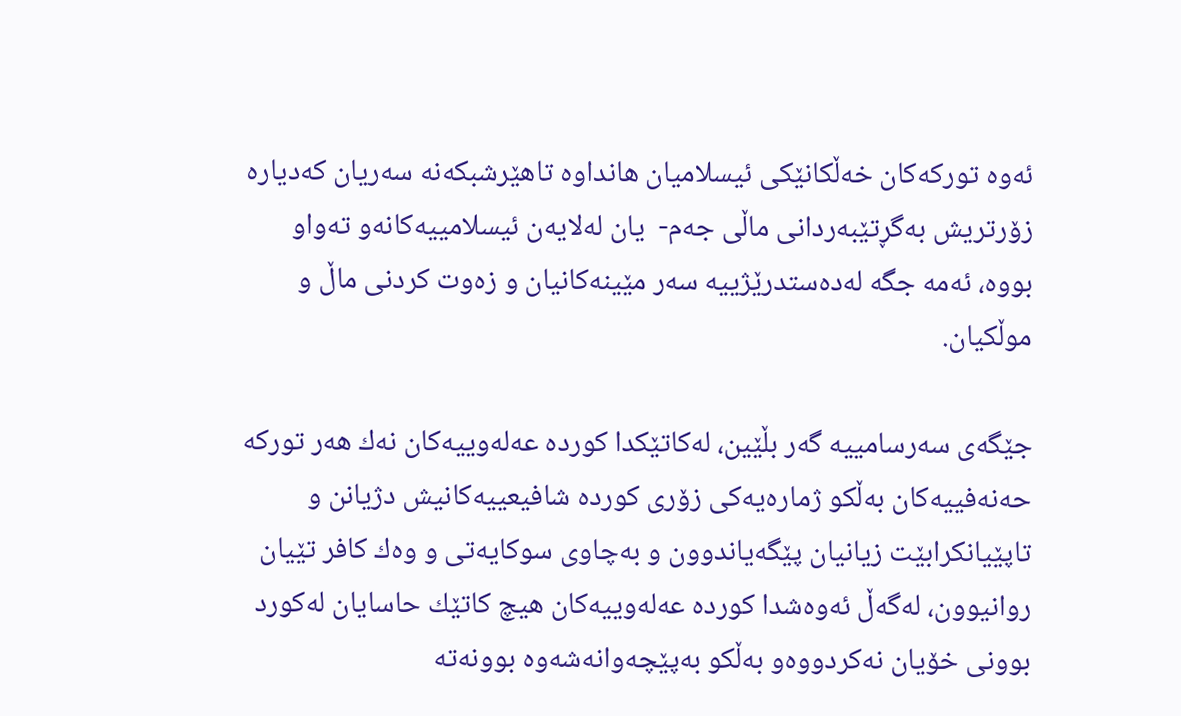ئه‌وه‌ توركه‌كان خه‌ڵكانێكی‌ ئیسلامیان هانداوه‌ تاهێرشبكه‌نه‌ سه‌ریان كه‌دیاره‌ زۆرتریش به‌گڕتێبه‌ردانی‌ ماڵی‌ جه‌م-  یان له‌لایه‌ن ئیسلامییه‌كانه‌و ته‌واو بووه‌، ئه‌مه‌ جگه‌ له‌ده‌ستدرێژییه‌ سه‌ر مێینه‌كانیان و زه‌وت كردنی‌ ماڵ‌ و موڵكیان.

جێگه‌ی‌ سه‌رسامییه‌ گه‌ر بڵێین، له‌كاتێكدا كورده‌ عه‌له‌وییه‌كان نه‌ك هه‌ر توركه‌ حه‌نه‌فییه‌كان به‌ڵكو ژماره‌یه‌كی‌ زۆری‌ كورده‌ شافیعییه‌كانیش دژیانن و تاپێیانكرابێت زیانیان پێگه‌یاندوون و به‌چاوی‌ سوكایه‌تی‌ و وه‌ك كافر تێیان روانیوون، له‌گه‌ڵ‌ ئه‌وه‌شدا كورده‌ عه‌له‌وییه‌كان هیچ كاتێك حاسایان له‌كورد بوونی‌ خۆیان نه‌كردووه‌و به‌ڵكو به‌پێچه‌وانه‌شه‌وه‌ بوونه‌ته‌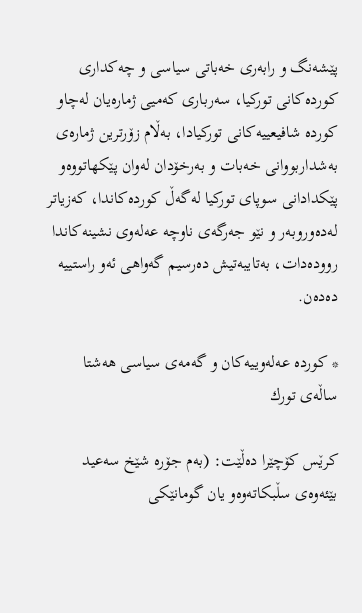پێشه‌نگ و رابه‌ری‌ خه‌باتی‌ سیاسی‌ و چه‌كداری‌ كورده‌كانی‌ توركیا، سه‌رباری‌ كه‌میی‌ ژماره‌یان له‌چاو كورده‌ شافیعییه‌كانی‌ توركیادا، به‌ڵام زۆرترین ژماره‌ی‌ به‌شداربووانی‌ خه‌بات و به‌رخۆدان له‌وان پێكهاتووه‌و پێكدادانی‌ سوپای‌ توركیا له‌گه‌ڵ‌ كورده‌كاندا، كه‌زیاتر له‌ده‌وروبه‌ر و نێو جه‌رگه‌ی‌ ناوچه‌ عه‌له‌وی‌ نشینه‌كاندا رووده‌دات، به‌تایبه‌تیش ده‌رسیم گه‌واهی‌ ئه‌و راستییه‌ ده‌ده‌ن.

* كورده‌ عه‌له‌وییه‌كان و گه‌مه‌ی‌ سیاسی‌ هه‌شتا ساڵه‌ی‌ تورك

كرێس كۆچێرا ده‌ڵێت: (به‌م جۆره‌ شێخ سه‌عید بێئه‌وه‌ی‌ سڵبكاته‌وه‌و یان گومانێكی‌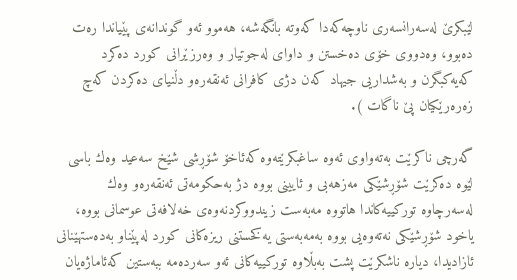لێبكرێ‌ له‌سه‌رانسه‌ری‌ ناوچه‌كه‌دا كه‌وته‌ بانگه‌شه‌، هه‌موو ئه‌و گوندانه‌ی‌ پێیاندا ره‌ت ده‌بوو، وه‌دووی‌ خۆی‌ ده‌خستن و داوای‌ له‌جوتیار و وه‌رزێرانی‌ كورد ده‌كرد كه‌یه‌كبگرن و به‌شداریی‌ جیهاد كه‌ن دژی‌ كافرانی‌ ئه‌نقه‌ره‌و دڵنیای‌ ده‌كردن كه‌چ زه‌ره‌رێكیان پێ‌ ناگات ).

گه‌رچی‌ ناكرێت به‌ته‌واوی‌ ئه‌وه‌ ساغبكرێته‌وه‌ كه‌ئاخۆ شۆڕشی‌ شێخ سه‌عید وه‌ك باسی‌ لێوه‌ ده‌كرێت شۆڕشێكی‌ مه‌زهه‌بی‌ و ئایینی‌ بووه‌ دژ به‌حكومه‌تی‌ ئه‌نقه‌ره‌و وه‌ك له‌سه‌رچاوه‌ توركییه‌كاندا هاتووه‌ مه‌به‌ست زیندووكردنه‌وه‌ی‌ خه‌لافه‌تی‌ عوسمانی‌ بووه‌، یاخود شۆڕشێكی‌ نه‌ته‌وه‌یی‌ بووه‌ به‌مه‌به‌ستی‌ یه‌كخستنی‌ ریزه‌كانی‌ كورد له‌پێناو به‌ده‌ستهێنانی‌ ئازادیدا، دیاره‌ ناشكرێت پشت به‌بڵاوه‌ توركییه‌كانی‌ ئه‌و سه‌رده‌مه‌ ببه‌ستین كه‌ئاماژه‌یان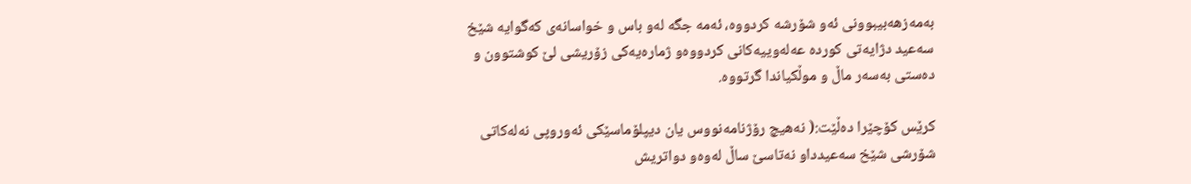به‌مه‌زهه‌بیبوونی‌ ئه‌و شۆرشه‌ كردووه‌، ئه‌مه‌ جگه‌ له‌و باس و خواسانه‌ی‌ كه‌گوایه‌ شێخ سه‌عید دژایه‌تی‌ كورده‌ عه‌له‌وییه‌كانی‌ كردووه‌و ژماره‌یه‌كی‌ زۆریشی‌ لێ كوشتوون و ده‌ستی‌ به‌سه‌ر ماڵ‌ و موڵكیاندا گرتووه‌.

كرێس كۆچێرا ده‌ڵێت:( نه‌هیچ رۆژنامه‌نووس یان دیپلۆماسێكی‌ ئه‌وروپی‌ نه‌له‌كاتی‌ شۆرشی‌ شێخ سه‌عیدداو نه‌تاسێ‌ ساڵ‌ له‌وه‌و دواتریش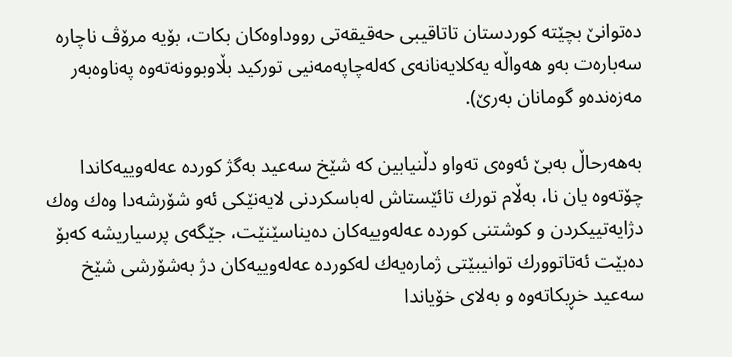ده‌توانێ‌ بچێته‌ كوردستان تاتاقیبی‌ حه‌قیقه‌تی‌ رووداوه‌كان بكات، بۆیه‌ مرۆڤ ناچاره‌ سه‌باره‌ت به‌و هه‌واڵه‌ یه‌كلایه‌نانه‌ی‌ كه‌له‌چاپه‌مه‌نیی‌ توركید بڵاوبوونه‌ته‌وه‌ په‌ناوه‌به‌ر مه‌زه‌نده‌و گومانان به‌رێ‌).

به‌هه‌رحاڵ‌ به‌بێ‌ ئه‌وه‌ی‌ ته‌واو دڵنیابین كه‌ شێخ سه‌عید به‌گژ كورده‌ عه‌له‌وییه‌كاندا چۆته‌وه‌ یان نا، به‌ڵام تورك تائێستاش له‌باسكردنی‌ لایه‌نێكی‌ ئه‌و شۆرشه‌دا وه‌ك وه‌ك دژایه‌تییكردن و كوشتنی‌ كورده‌ عه‌له‌وییه‌كان ده‌یناسێنێت، جێگه‌ی‌ پرسیاریشه‌ كه‌بۆ ده‌بێت ئه‌تاتوورك توانیبێتی‌ ژماره‌یه‌ك له‌كورده‌ عه‌له‌وییه‌كان دژ به‌شۆرشی‌ شێخ سه‌عید خڕبكاته‌وه‌ و به‌لای‌ خۆیاندا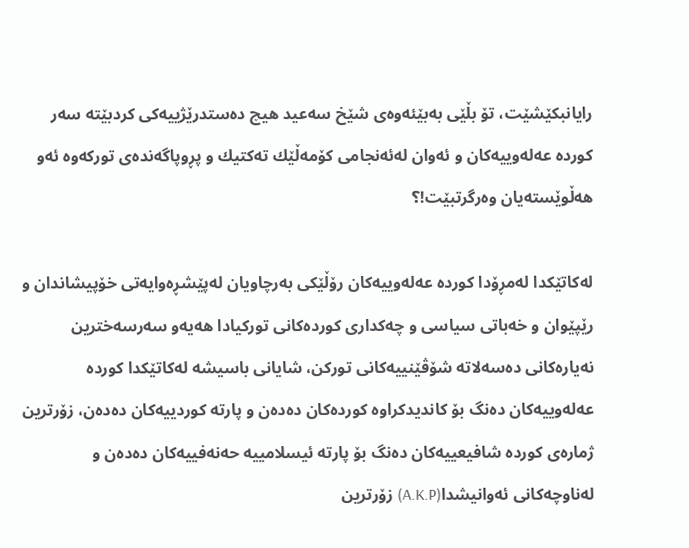رایانبكێشێت، تۆ بڵێی‌ به‌بێئه‌وه‌ی‌ شێخ سه‌عید هیچ ده‌ستدرێژییه‌كی‌ كردبێته‌ سه‌ر كورده‌ عه‌له‌وییه‌كان و ئه‌وان له‌ئه‌نجامی‌ كۆمه‌ڵێك ته‌كتیك و پڕوپاگه‌نده‌ی‌ توركه‌وه‌ ئه‌و هه‌ڵوێسته‌یان وه‌رگرتبێت!؟

له‌كاتێكدا له‌مڕۆدا كورده‌ عه‌له‌وییه‌كان رۆڵێكی‌ به‌رچاویان له‌پێشڕه‌وایه‌تی‌ خۆپیشاندان و رێپێوان و خه‌باتی‌ سیاسی‌ و چه‌كداری‌ كورده‌كانی‌ توركیادا هه‌یه‌و سه‌رسه‌خترین نه‌یاره‌كانی‌ ده‌سه‌لاته‌ شۆڤێنییه‌كانی‌ توركن، شایانی‌ باسیشه‌ له‌كاتێكدا كورده‌ عه‌له‌وییه‌كان ده‌نگ بۆ كاندیدكراوه‌ كورده‌كان ده‌ده‌ن و پارته‌ كوردییه‌كان ده‌ده‌ن، زۆرترین ژماره‌ی‌ كورده‌ شافیعییه‌كان ده‌نگ بۆ پارته‌ ئیسلامییه‌ حه‌نه‌فییه‌كان ده‌ده‌ن و له‌ناوچه‌كانی‌ ئه‌وانیشدا(A.K.P) زۆرترین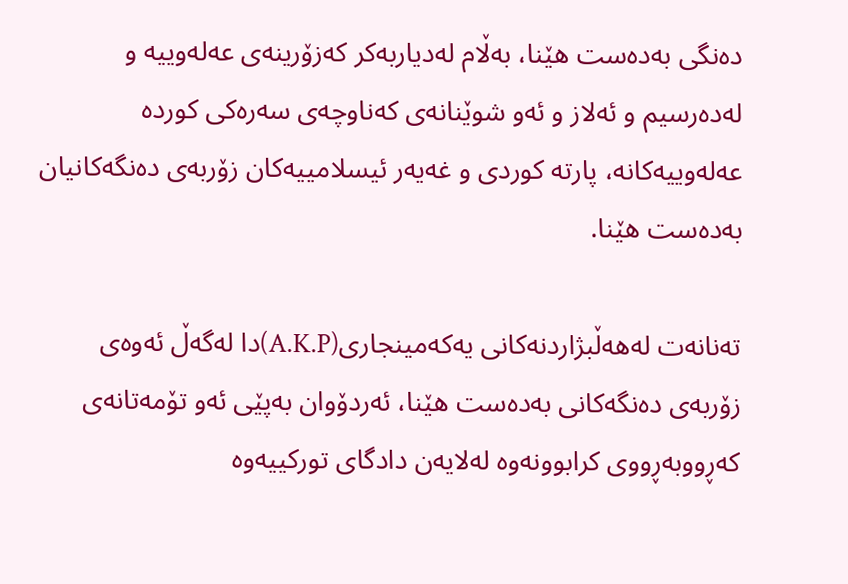ده‌نگی‌ به‌ده‌ست هێنا، به‌ڵام له‌دیاربه‌كر كه‌زۆرینه‌ی‌ عه‌له‌وییه‌ و له‌ده‌رسیم و ئه‌لاز و ئه‌و شوێنانه‌ی‌ كه‌ناوچه‌ی‌ سه‌ره‌كی‌ كورده‌ عه‌له‌وییه‌كانه‌، پارته‌ كوردی‌ و غه‌یه‌ر ئیسلامییه‌كان زۆربه‌ی‌ ده‌نگه‌كانیان به‌ده‌ست هێنا.

ته‌نانه‌ت له‌هه‌ڵبژاردنه‌كانی‌ یه‌كه‌مینجاری‌(A.K.P)دا له‌گه‌ڵ‌ ئه‌وه‌ی‌ زۆربه‌ی‌ ده‌نگه‌كانی‌ به‌ده‌ست هێنا، ئه‌ردۆوان به‌پێی‌ ئه‌و تۆمه‌تانه‌ی‌ كه‌ڕووبه‌ڕووی‌ كرابوونه‌وه‌ له‌لایه‌ن دادگای‌ توركییه‌وه‌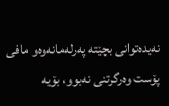نه‌یده‌توانی‌ بچێته‌ په‌رله‌مانه‌وه‌و مافی‌ پۆست وه‌رگرتنی‌ نه‌بوو، بۆیه‌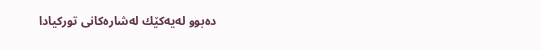ده‌بوو له‌یه‌كێك له‌شاره‌كانی‌ توركیادا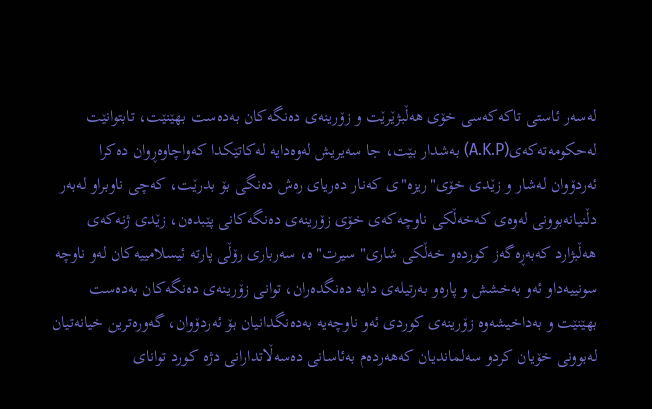له‌سه‌ر ئاستی‌ تاكه‌كه‌سی‌ خۆی‌ هه‌ڵبژێرێت و زۆرینه‌ی‌ ده‌نگه‌كان به‌ده‌ست بهێنێت، تابتوانێت له‌حكومه‌ته‌كه‌ی‌(A.K.P) به‌شدار بێت، جا سه‌یریش له‌وه‌دایه‌ له‌كاتێكدا كه‌واچاوه‌ڕوان ده‌كرا ئه‌ردۆوان له‌شار و زێدی‌ خۆی‌"ریزه‌"ی‌ كه‌نار ده‌ریای‌ ره‌ش ده‌نگی‌ بۆ بدرێت، كه‌چی‌ ناوبراو له‌به‌ر دڵنیانه‌بوونی‌ له‌وه‌ی‌ كه‌خه‌ڵكی‌ ناوچه‌كه‌ی‌ خۆی‌ زۆرینه‌ی‌ ده‌نگه‌كانی‌ پێبده‌ن، زێدی‌ ژنه‌كه‌ی‌ هه‌ڵبژارد كه‌به‌ڕه‌گه‌ز كورده‌و خه‌ڵكی‌ شاری‌"سیرت"ه‌، سه‌رباری‌ رۆڵی‌ پارته‌ ئیسلامییه‌كان له‌و ناوچه‌ سونییه‌داو ئه‌و به‌خشش و پاره‌و به‌رتیله‌ی‌ دایه‌ ده‌نگده‌ران، توانی‌ زۆرینه‌ی‌ ده‌نگه‌كان به‌ده‌ست بهێنێت و به‌داخیشه‌وه‌ زۆرینه‌ی‌ كوردی‌ ئه‌و ناوچه‌یه‌ به‌ده‌نگدانیان بۆ ئه‌ردۆوان، گه‌وره‌ترین خیانه‌تیان له‌بوونی‌ خۆیان كردو سه‌لماندیان كه‌هه‌رده‌م به‌ئاسانی‌ ده‌سه‌ڵاتدارانی‌ دژه‌ كورد توانای‌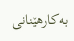به‌كارهێنانی‌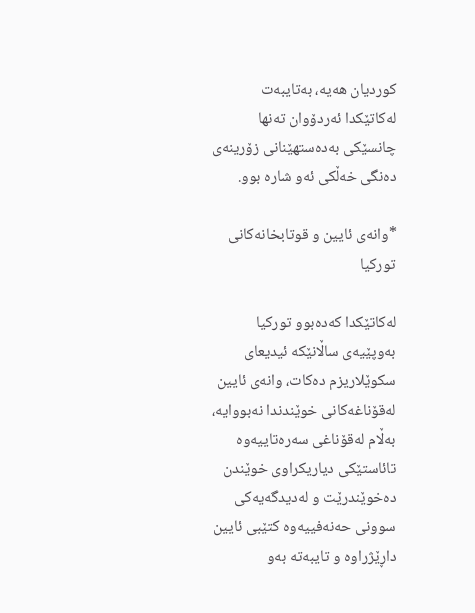كوردیان هه‌یه‌، به‌تایبه‌ت له‌كاتێكدا ئه‌ردۆوان ته‌نها چانسێكی‌ به‌ده‌ستهێنانی‌ زۆرینه‌ی‌ ده‌نگی‌ خه‌ڵكی‌ ئه‌و شاره‌ بوو.

*وانه‌ی‌ ئایین و قوتابخانه‌كانی‌ توركیا

له‌كاتێكدا كه‌ده‌بوو توركیا به‌وپێیه‌ی‌ ساڵانێكه‌ ئیدیعای‌ سكوێلاریزم ده‌كات، وانه‌ی‌ ئایین له‌قۆناغه‌كانی‌ خوێندندا نه‌بووایه‌، به‌ڵام له‌قۆناغی‌ سه‌ره‌تاییه‌وه‌ تائاستێكی‌ دیاریكراوی‌ خوێندن ده‌خوێندرێت و له‌دیدگه‌یه‌كی‌ سوونی‌ حه‌نه‌فییه‌وه‌ كتێبی‌ ئایین داڕێژراوه‌ و تایبه‌ته‌ به‌و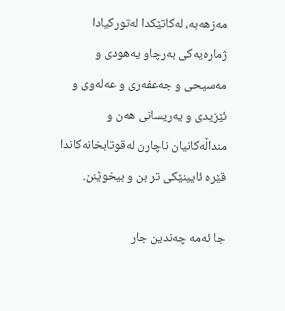مه‌زهه‌به‌، له‌كاتێكدا له‌توركیادا ژماره‌یه‌كی‌ به‌رچاو یه‌هودی‌ و مه‌سیحی‌ و جه‌عفه‌ری‌ و عه‌له‌وی‌ و ئێزیدی‌ و یه‌ریسانی‌ هه‌ن و منداڵه‌كانیان ناچارن له‌قوتابخانه‌كاندا قێره‌ ئایینێكی‌ تر بن و بیخوێنن.

جا ئه‌مه‌ چه‌ندین جار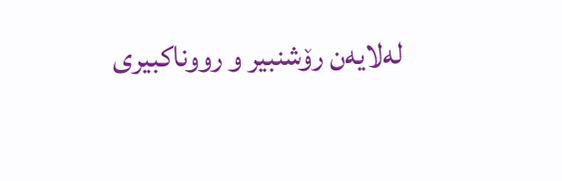له‌لایه‌ن رۆشنبیر و رووناكبیری‌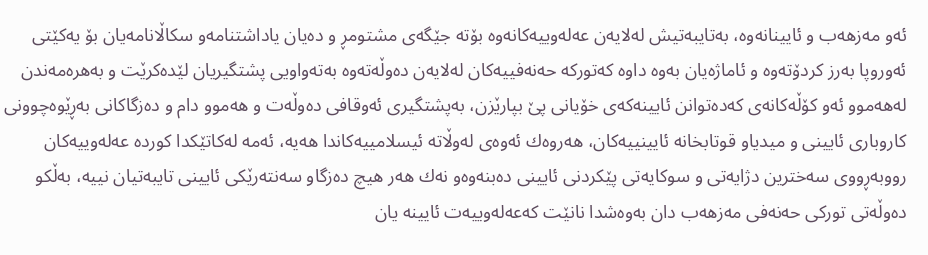ئه‌و مه‌زهه‌ب و ئایینانه‌وه‌، به‌تایبه‌تیش له‌لایه‌ن عه‌له‌وییه‌كانه‌وه‌ بۆته‌ جێگه‌ی‌ مشتومڕ و ده‌یان یاداشتنامه‌و سكاڵانامه‌یان بۆ یه‌كێتی‌ ئه‌وروپا به‌رز كردۆته‌وه‌ و ئاماژه‌یان به‌وه‌ داوه‌ كه‌توركه‌ حه‌نه‌فییه‌كان له‌لایه‌ن ده‌وڵه‌ته‌وه‌ به‌ته‌واویی‌ پشتگیریان لێده‌كرێت و به‌هره‌مه‌ندن له‌هه‌موو ئه‌و كۆڵه‌كانه‌ی‌ كه‌ده‌توانن ئایینه‌كه‌ی‌ خۆیانی‌ پێ‌ بپارێزن، به‌پشتگیری‌ ئه‌وقافی‌ ده‌وڵه‌ت و هه‌موو دام و ده‌زگاكانی‌ به‌ڕێوه‌چوونی‌ كاروباری‌ ئایینی‌ و میدیاو قوتابخانه‌ ئایینییه‌كان، هه‌روه‌ك ئه‌وه‌ی‌ له‌وڵاته‌ ئیسلامییه‌كاندا هه‌یه‌، ئه‌مه‌ له‌كاتێكدا كورده‌ عه‌له‌وییه‌كان رووبه‌ڕووی‌ سه‌خترین دژایه‌تی‌ و سوكایه‌تی‌ پێكردنی‌ ئایینی‌ ده‌بنه‌وه‌و نه‌ك هه‌ر هیچ ده‌زگاو سه‌نته‌رێكی‌ ئایینی‌ تایبه‌تیان نییه‌، به‌ڵكو ده‌وڵه‌تی‌ توركی‌ حه‌نه‌فی‌ مه‌زهه‌ب دان به‌وه‌شدا نانێت كه‌عه‌له‌وییه‌ت ئایینه‌ یان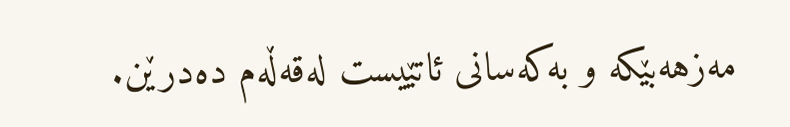مه‌زهه‌بێكه‌ و به‌كه‌سانی‌ ئاتێیست له‌قه‌ڵه‌م ده‌درێن.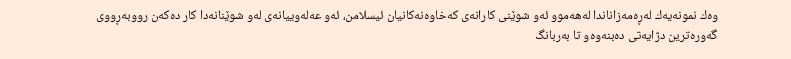وه‌ك نمونه‌یه‌ك له‌ڕه‌مه‌زاناندا له‌هه‌موو ئه‌و شوێنی‌ كارانه‌ی‌ كه‌خاوه‌نه‌كانیان ئیسلامن، ئه‌و عه‌له‌وییانه‌ی‌ له‌و شوێنانه‌دا كار ده‌كه‌ن رووبه‌ڕووی‌ گه‌وره‌ترین دژایه‌تی‌ ده‌بنه‌وه‌و تا به‌ربانگ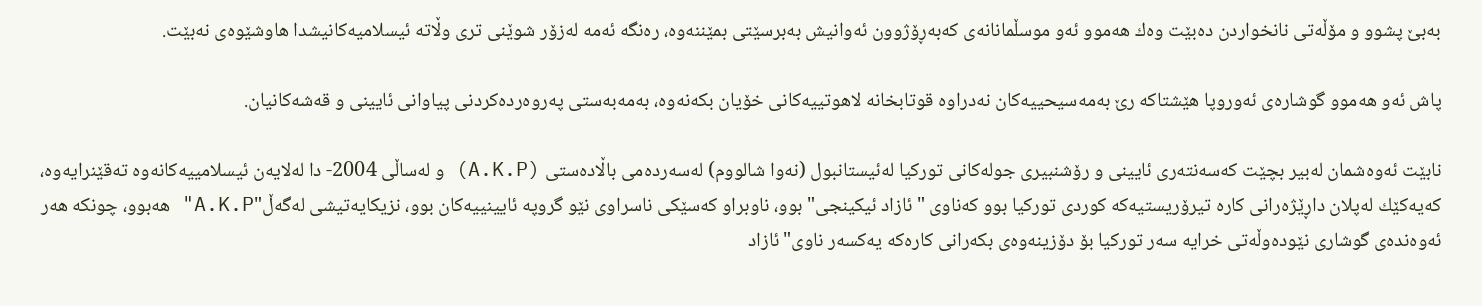به‌بێ‌ پشوو و مۆڵه‌تی‌ نانخواردن ده‌بێت وه‌ك هه‌موو ئه‌و موسڵمانانه‌ی‌ كه‌به‌ڕۆژوون ئه‌وانیش به‌برسێتی‌ بمێننه‌وه‌، ره‌نگه‌ ئه‌مه‌ له‌زۆر شوێنی‌ تری‌ وڵاته‌ ئیسلامیه‌كانیشدا هاوشێوه‌ی‌ نه‌بێت.

پاش ئه‌و هه‌موو گوشاره‌ی‌ ئه‌وروپا هێشتاكه‌ رێ‌ به‌مه‌سیحییه‌كان نه‌دراوه‌ قوتابخانه‌ لاهوتییه‌كانی‌ خۆیان بكه‌نه‌وه‌، به‌مه‌به‌ستی‌ په‌روه‌رده‌كردنی‌ پیاوانی‌ ئایینی‌ و قه‌شه‌كانیان.

نابێت ئه‌وه‌شمان له‌بیر بچێت كه‌سه‌نته‌ری‌ ئایینی‌ و رۆشنبیری‌ جوله‌كانی‌ توركیا له‌ئیستانبول (نه‌وا شالووم) له‌سه‌رده‌می‌ باڵاده‌ستی ‌(A.K.P) و له‌ساڵی‌ 2004- دا له‌لایه‌ن ئیسلامییه‌كانه‌وه‌ ته‌قێنرایه‌وه‌، كه‌یه‌كێك له‌پلان داڕێژه‌رانی‌ كاره‌ تیرۆریستیه‌كه‌ كوردی‌ توركیا بوو كه‌ناوی‌ "ئازاد ئیكینجی‌" بوو، ناوبراو كه‌سێكی‌ ناسراوی‌ نێو گروپه‌ ئایینییه‌كان بوو، نزیكایه‌تیشی‌ له‌گه‌ڵ"A.K.P" هه‌بوو، چونكه‌ هه‌ر ئه‌وه‌نده‌ی‌ گوشاری‌ نێوده‌وڵه‌تی‌ خرایه‌ سه‌ر توركیا بۆ دۆزینه‌وه‌ی‌ بكه‌رانی‌ كاره‌كه‌ یه‌كسه‌ر ناوی‌"ئازاد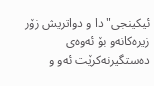ئیكینجی‌"دا و دواتریش زۆر زیره‌كانه‌و بۆ ئه‌وه‌ی‌ ده‌ستگیرنه‌كرێت ئه‌و و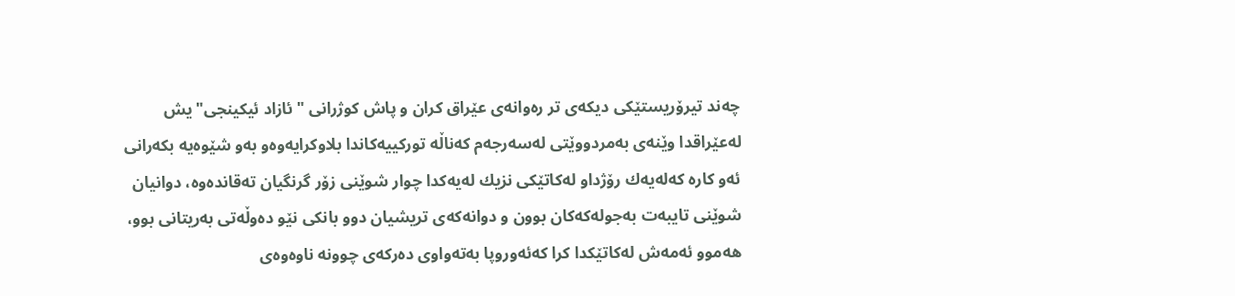چه‌ند تیرۆریستێكی‌ دیكه‌ی‌ تر ره‌وانه‌ی‌ عێراق كران و پاش كوژرانی‌ "ئازاد ئیكینجی‌"یش له‌عێراقدا وێنه‌ی‌ به‌مردووێتی‌ له‌سه‌رجه‌م كه‌ناڵه‌ توركییه‌كاندا بلاوكرایه‌وه‌و به‌و شێوه‌یه‌ بكه‌رانی‌ ئه‌و كاره‌ كه‌له‌یه‌ك رۆژداو له‌كاتێكی‌ نزیك له‌یه‌كدا چوار شوێنی‌ زۆر گرنگیان ته‌قانده‌وه‌، دوانیان شوێنی‌ تایبه‌ت به‌جوله‌كه‌كان بوون و دوانه‌كه‌ی‌ تریشیان دوو بانكی‌ نێو ده‌وڵه‌تی‌ به‌ریتانی‌ بوو، هه‌موو ئه‌مه‌ش له‌كاتێكدا كرا كه‌ئه‌وروپا به‌ته‌واوی‌ ده‌ركه‌ی‌ چوونه‌ ناوه‌وه‌ی‌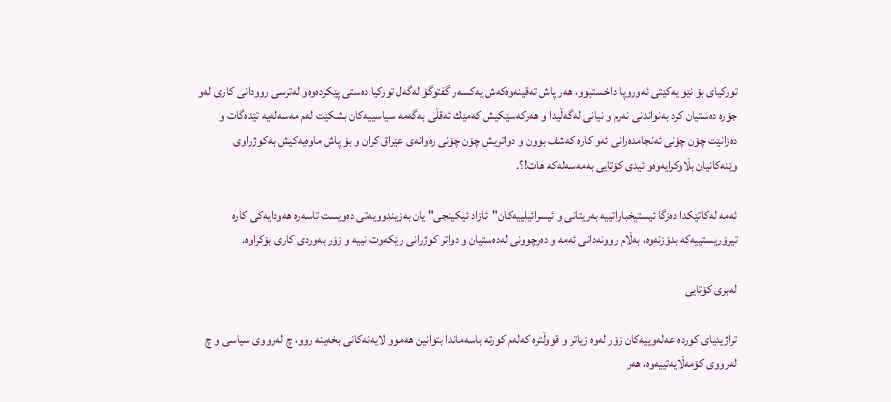توركیای‌ بۆ نێو یه‌كێتی‌ ئه‌وروپا داخستبوو، هه‌ر پاش ته‌قینه‌وه‌كه‌ش یه‌كسه‌ر گفتوگۆ له‌گه‌ل توركیا ده‌ستی‌ پێكرده‌وه‌و له‌ترسی‌ روودانی‌ كاری‌ له‌و جۆره‌ ده‌ستیان كرد به‌نواندنی‌ نه‌رم و نیانی‌ له‌گه‌ڵیدا و هه‌ركه‌سێكیش كه‌مێك ئه‌قڵی‌ به‌گه‌مه‌ سیاسییه‌كان بشكێت له‌م مه‌سه‌له‌یه‌ تێده‌گات و ده‌زانێت چۆن چۆنی‌ ئه‌نجامده‌رانی‌ ئه‌و كاره‌ كه‌شف بوون و دواتریش چۆن چۆنی‌ ره‌وانه‌ی‌ عێراق كران و بۆ پاش ماوه‌یه‌كیش به‌كوژراوی‌ وێنه‌كانیان بڵاوكرایه‌وه‌و ئیدی‌ كۆتایی‌ به‌مه‌سه‌له‌كه‌ هات!؟.

ئه‌مه‌ له‌كاتێكدا ده‌زگا ئیستیخباراتییه‌ به‌ریتانی‌ و ئیسرائیلییه‌كان"ئازاد ئیكینجی‌" یان به‌زیندوویه‌تی‌ ده‌ویست تاسه‌ره‌ هه‌ودایه‌كی‌ كاره‌ تیرۆریستییه‌كه‌ بدۆزنه‌وه‌، به‌ڵام روونه‌دانی‌ ئه‌مه‌ و ده‌رچوونی‌ له‌ده‌ستیان و دواتر كوژرانی‌ رێكه‌وت نییه‌ و زۆر به‌وردی‌ كاری‌ بۆكراوه‌.

له‌بری‌ كۆتایی‌

تراژیدیای‌ كورده‌ عه‌له‌وییه‌كان زۆر له‌وه‌ زیاتر و قووڵتره‌ كه‌له‌م كورته‌ باسه‌ماندا بتوانین هه‌موو لایه‌نه‌كانی‌ بخه‌ینه‌ روو، چ له‌رووی‌ سیاسی‌ و چ له‌رووی‌ كۆمه‌ڵایه‌تییه‌وه‌، هه‌ر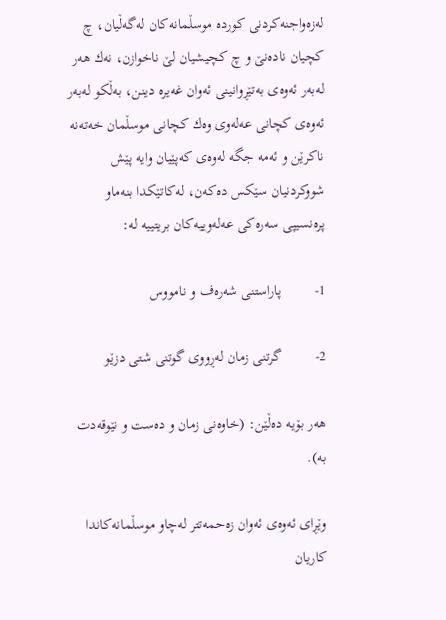له‌زه‌واجنه‌كردنی‌ كورده‌ موسڵمانه‌كان له‌گه‌ڵیان، چ كچیان ناده‌نێ‌ و چ كچیشیان لێ‌ ناخوازن، نه‌ك هه‌ر له‌به‌ر ئه‌وه‌ی‌ به‌تێڕوانینی‌ ئه‌وان غه‌یره‌ دینن، به‌ڵكو له‌به‌ر ئه‌وه‌ی‌ كچانی‌ عه‌له‌وی‌ وه‌ك كچانی‌ موسڵمان خه‌ته‌نه‌ ناكرێن و ئه‌مه‌ جگه‌ له‌وه‌ی‌ كه‌پێیان وایه‌ پێش شووكردنیان سێكس ده‌كه‌ن، له‌كاتێكدا بنه‌ماو پره‌نسیپی‌ سه‌ره‌كی‌ عه‌له‌وییه‌كان بریتییه‌ له‌:

1-         پاراستنی‌ شه‌ره‌ف و نامووس

2-         گرتنی‌ زمان له‌ڕووی‌ گوتنی‌ شتی‌ دزێو

هه‌ر بۆیه‌ ده‌ڵێن: (خاوه‌نی‌ زمان و ده‌ست و نێوقه‌دت به‌).

وێڕای‌ ئه‌وه‌ی‌ ئه‌وان زه‌حمه‌تتر له‌چاو موسڵمانه‌كاندا كاریان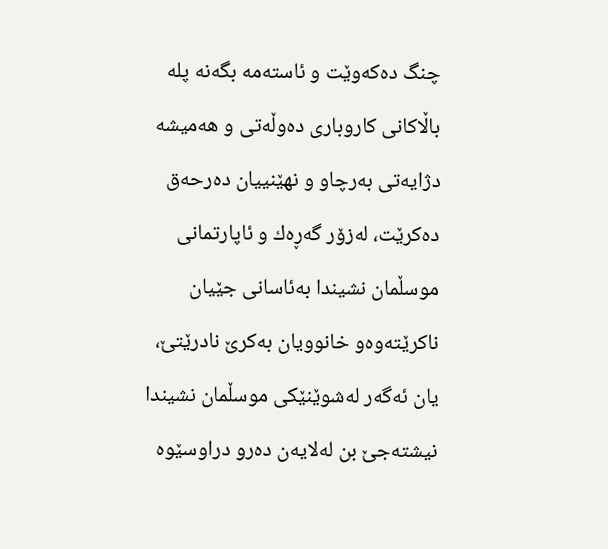چنگ ده‌كه‌وێت و ئاسته‌مه‌ بگه‌نه‌ پله‌ باڵاكانی‌ كاروباری‌ ده‌وڵه‌تی‌ و هه‌میشه‌ دژایه‌تی‌ به‌رچاو و نهێنییان ده‌رحه‌ق ده‌كرێت، له‌زۆر گه‌ڕه‌ك و ئاپارتمانی‌ موسڵمان نشیندا به‌ئاسانی‌ جێیان ناكرێته‌وه‌و خانوویان به‌كرێ‌ نادرێتێ‌، یان ئه‌گه‌ر له‌شوێنێكی‌ موسڵمان نشیندا نیشته‌جێ‌ بن له‌لایه‌ن ده‌رو دراوسێوه‌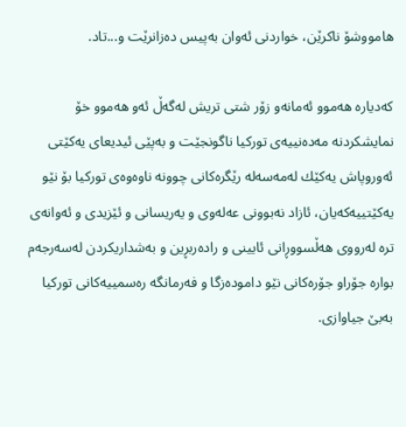هامووشۆ ناكرێن، خواردنی‌ ئه‌وان به‌پیس ده‌زانرێت و...تاد.

كه‌دیاره‌ هه‌موو ئه‌مانه‌و زۆر شتی‌ تریش له‌گه‌ڵ‌ ئه‌و هه‌موو خۆ نمایشكردنه‌ مه‌ده‌نییه‌ی‌ توركیا ناگونجێت و به‌پێی‌ ئیدیعای‌ یه‌كێتی‌ ئه‌وروپاش یه‌كێك له‌مه‌سه‌له‌ رێگره‌كانی‌ چوونه‌ ناوه‌وه‌ی‌ توركیا بۆ نێو یه‌كێتییه‌كه‌یان، ئازاد نه‌بوونی‌ عه‌له‌وی‌ و یه‌ریسانی‌ و ئێزیدی‌ و ئه‌وانه‌ی‌ تره‌ له‌رووی‌ هه‌ڵسووڕانی‌ ئایینی‌ و راده‌ربڕین و به‌شداریكردن له‌سه‌رجه‌م بواره‌ جۆراو جۆره‌كانی‌ نێو داموده‌زگا و فه‌رمانگه‌ ره‌سمییه‌كانی‌ توركیا به‌بێ‌ جیاوازی‌.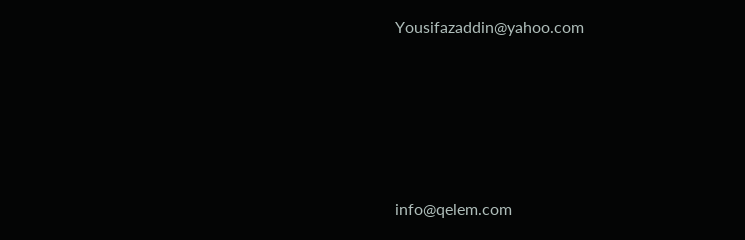Yousifazaddin@yahoo.com





info@qelem.com